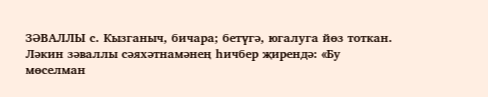ЗӘВАЛЛЫ с. Кызганыч, бичара; бетүгә, югалуга йөз тоткан. Ләкин зәваллы сәяхәтнамәнең һичбер җирендә: «Бу мөселман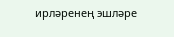ирләренең эшләре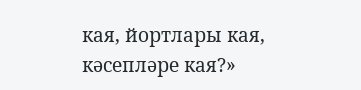кая, йортлары кая, кәсепләре кая?»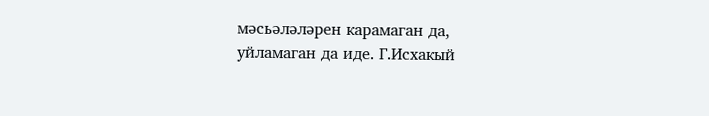мәсьәләләрен карамаган да, уйламаган да иде. Г.Исхакый